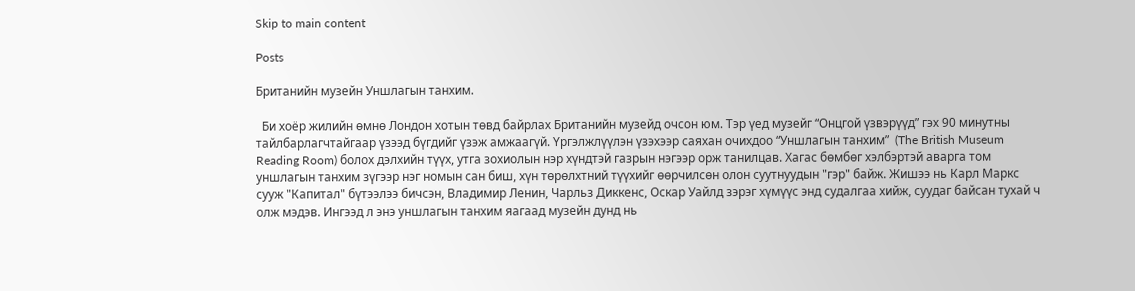Skip to main content

Posts

Британийн музейн Уншлагын танхим.

  Би хоёр жилийн өмнө Лондон хотын төвд байрлах Британийн музейд очсон юм. Тэр үед музейг “Онцгой үзвэрүүд” гэх 90 минутны тайлбарлагчтайгаар үзээд бүгдийг үзэж амжаагүй. Үргэлжлүүлэн үзэхээр саяхан очихдоо “Уншлагын танхим”  (The British Museum Reading Room) болох дэлхийн түүх, утга зохиолын нэр хүндтэй газрын нэгээр орж танилцав. Хагас бөмбөг хэлбэртэй аварга том уншлагын танхим зүгээр нэг номын сан биш, хүн төрөлхтний түүхийг өөрчилсөн олон суутнуудын "гэр" байж. Жишээ нь Карл Маркс сууж "Капитал" бүтээлээ бичсэн, Владимир Ленин, Чарльз Диккенс, Оскар Уайлд зэрэг хүмүүс энд судалгаа хийж, суудаг байсан тухай ч олж мэдэв. Ингээд л энэ уншлагын танхим яагаад музейн дунд нь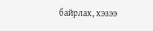байрлах, хэзээ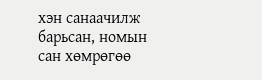хэн санаачилж барьсан, номын сан хөмрөгөө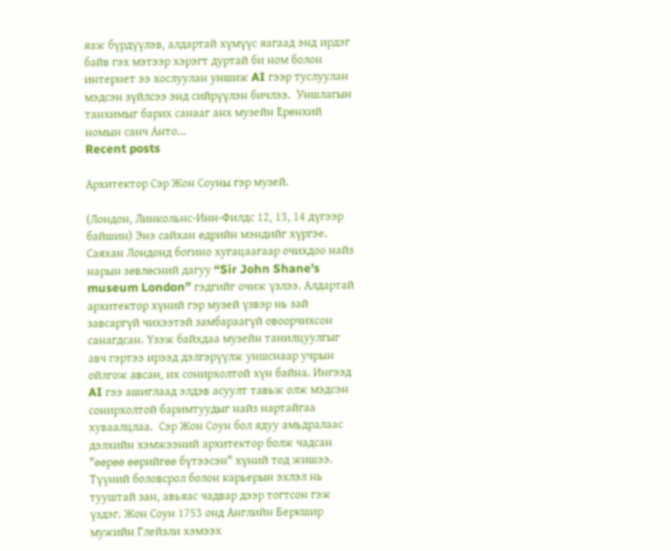яаж бүрдүүлэв, алдартай хүмүүс яагаад энд ирдэг байв гэх мэтээр хэрэгт дуртай би ном болон интернет ээ хослуулан уншиж AI гээр туслуулан мэдсэн зүйлсээ энд сийрүүлэн бичлээ.  Уншлагын танхимыг барих санааг анх музейн Ерөнхий номын санч Анто...
Recent posts

Архитектор Сэр Жон Соуны гэр музей.

(Лондон, Линкольнс-Инн-Филдс 12, 13, 14 дүгээр байшин) Энэ сайхан өдрийн мэндийг хүргэе. Саяхан Лондонд богино хугацаагаар очихдоо найз нарын зөвлөсний дагуу “Sir John Shane’s museum London” гэдгийг очиж үзлээ. Алдартай архитектор хүний гэр музей үзвэр нь зай завсаргүй чихээтэй замбараагүй овоорчихсон санагдсан. Үзэж байхдаа музейн танилцуулгыг авч гэртээ ирээд дэлгэрүүлж уншснаар учрын ойлгож авсан, их сонирхолтой хүн байна. Ингээд AI гээ ашиглаад элдэв асуулт тавьж олж мэдсэн сонирхолтой баримтуудыг найз нартайгаа хуваалцлаа.  Сэр Жон Соун бол ядуу амьдралаас дэлхийн хэмжээний архитектор болж чадсан "өөрөө өөрийгөө бүтээсэн" хүний тод жишээ. Түүний боловсрол болон карьерын эхлэл нь тууштай зан, авьяас чадвар дээр тогтсон гэж үздэг. Жон Соун 1753 онд Английн Беркшир мужийн Глейзли хэмээх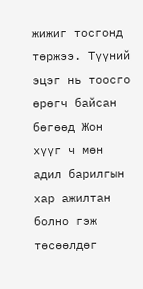жижиг тосгонд төржээ. Түүний эцэг нь тоосго өрөгч байсан бөгөөд Жон хүүг ч мөн адил барилгын хар ажилтан болно гэж төсөөлдөг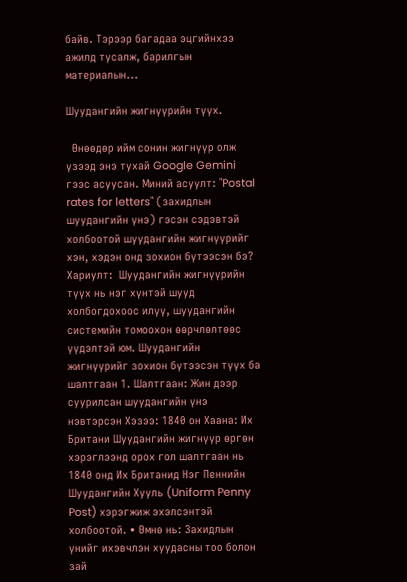байв. Тэрээр багадаа эцгийнхээ ажилд тусалж, барилгын материалын...

Шуудангийн жигнүүрийн түүх.

  Өнөөдөр ийм сонин жигнүүр олж үзээд энэ тухай Google Gemini гээс асуусан. Миний асуулт: "Postal rates for letters" (захидлын шуудангийн үнэ) гэсэн сэдэвтэй холбоотой шуудангийн жигнүүрийг хэн, хэдэн онд зохион бүтээсэн бэ?   Хариулт:  Шуудангийн жигнүүрийн түүх нь нэг хүнтэй шууд холбогдохоос илүү, шуудангийн системийн томоохон өөрчлөлтөөс үүдэлтэй юм. Шуудангийн жигнүүрийг зохион бүтээсэн түүх ба шалтгаан 1. Шалтгаан: Жин дээр суурилсан шуудангийн үнэ нэвтэрсэн Хэзээ: 1840 он Хаана: Их Британи Шуудангийн жигнүүр өргөн хэрэглээнд орох гол шалтгаан нь 1840 онд Их Британид Нэг Пеннийн Шуудангийн Хууль (Uniform Penny Post) хэрэгжиж эхэлсэнтэй холбоотой. • Өмнө нь: Захидлын үнийг ихэвчлэн хуудасны тоо болон зай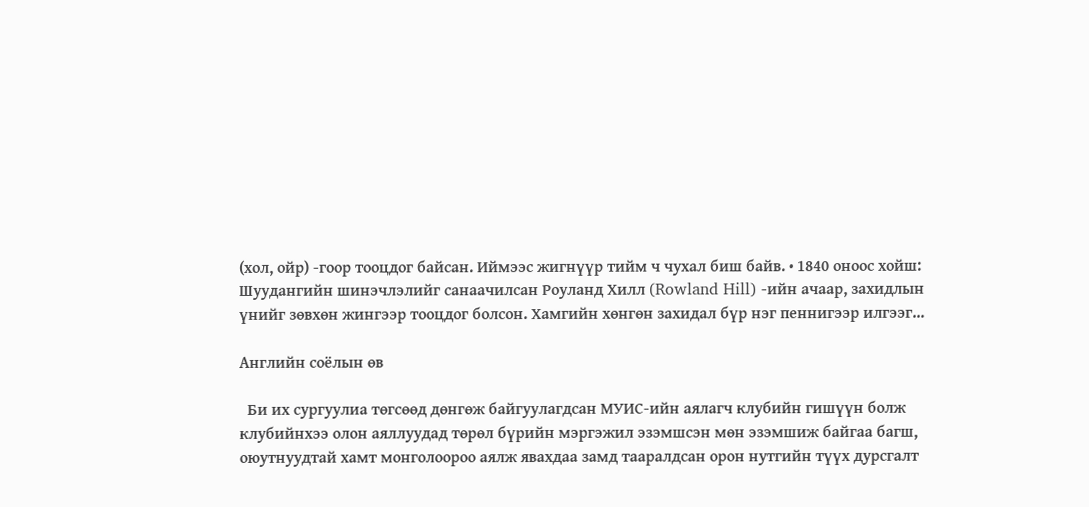(хол, ойр) -гоор тооцдог байсан. Иймээс жигнүүр тийм ч чухал биш байв. • 1840 оноос хойш: Шуудангийн шинэчлэлийг санаачилсан Роуланд Хилл (Rowland Hill) -ийн ачаар, захидлын үнийг зөвхөн жингээр тооцдог болсон. Хамгийн хөнгөн захидал бүр нэг пеннигээр илгээг...

Английн соёлын өв

  Би их сургуулиа төгсөөд дөнгөж байгуулагдсан МУИС-ийн аялагч клубийн гишүүн болж клубийнхээ олон аяллуудад төрөл бүрийн мэргэжил эзэмшсэн мөн эзэмшиж байгаа багш, оюутнуудтай хамт монголоороо аялж явахдаа замд тааралдсан орон нутгийн түүх дурсгалт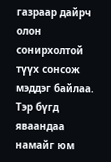газраар дайрч олон сонирхолтой түүх сонсож мэддэг байлаа. Тэр бүгд яваандаа намайг юм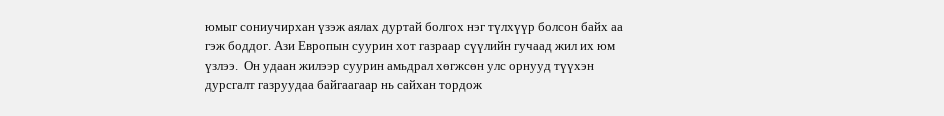юмыг сониучирхан үзэж аялах дуртай болгох нэг түлхүүр болсон байх аа гэж боддог. Ази Европын суурин хот газраар сүүлийн гучаад жил их юм үзлээ.  Он удаан жилээр суурин амьдрал хөгжсөн улс орнууд түүхэн дурсгалт газруудаа байгаагаар нь сайхан тордож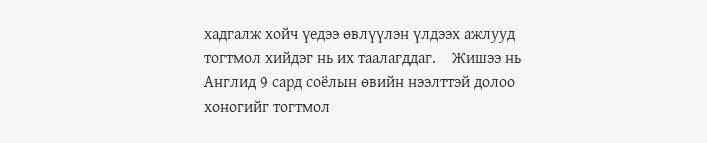хадгалж хойч үедээ өвлүүлэн үлдээх ажлууд тогтмол хийдэг нь их таалагддаг.    Жишээ нь Англид 9 сард соёлын өвийн нээлттэй долоо хоногийг тогтмол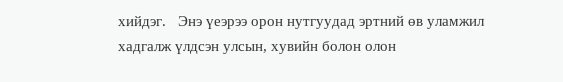хийдэг.   Энэ үеэрээ орон нутгуудад эртний өв уламжил хадгалж үлдсэн улсын, хувийн болон олон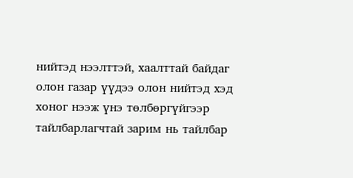нийтэд нээлттэй, хаалттай байдаг олон газар үүдээ олон нийтэд хэд хоног нээж үнэ төлбөргүйгээр тайлбарлагчтай зарим нь тайлбар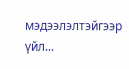мэдээлэлтэйгээр үйл...